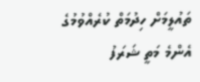ތައުލީމަށް ހިދުމަތް ކުރެއްވުމުގެ އެންމެ މަތީ ޝަރަފު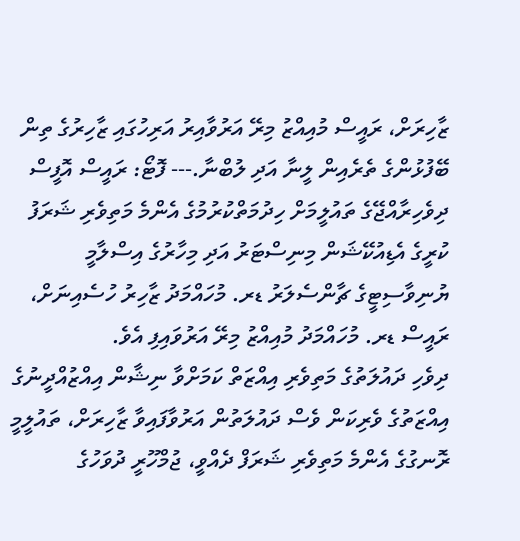ޒާހިރަށް، ރައީސް މުއިއްޒު މިރޭ އަރުވާއިރު އަރިހުގައި ޒާހިރުގެ ތިން ބޭފުޅުންގެ ތެރެއިން ލީނާ އަދި ލުބްނާ.--- ފޮޓޯ: ރައީސް އޮފީސް
ދިވެހިރާއްޖޭގެ ތައުލީމަށް ހިދުމަތްކުރުމުގެ އެންމެ މަތިވެރި ޝަރަފު ކުރީގެ އެޑިއުކޭޝަން މިނިސްޓަރު އަދި މިހާރުގެ އިސްލާމީ ޔުނިވާސިޓީގެ ޗާންސެލަރު ޑރ. މުހައްމަދު ޒާހިރު ހުސެއިނަށް، ރައީސް ޑރ. މުހައްމަދު މުއިއްޒު މިރޭ އަރުވައިފި އެވެ.
ދިވެހި ދައުލަތުގެ މަތިވެރި އިއްޒަތް ކަމަށްވާ ނިޝާން އިއްޒުއްދީނުގެ އިއްޒަތުގެ ވެރިކަން ވެސް ދައުލަތުން އަރުވާފައިވާ ޒާހިރަށް، ތައުލީމީ ރޮނގުގެ އެންމެ މަތިވެރި ޝަރަފް ދެއްވީ، ޖުމްހޫރީ ދުވަހުގެ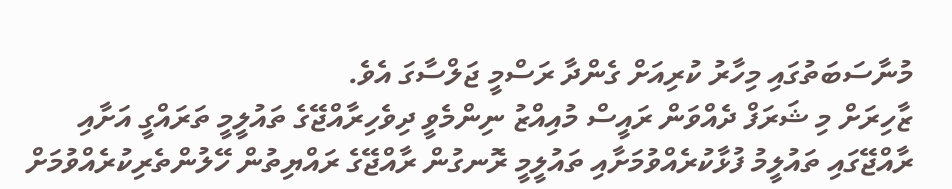މުނާސަބަތުގައި މިހާރު ކުރިއަށް ގެންދާ ރަސްމީ ޖަލްސާގަ އެވެ.
ޒާހިރަށް މި ޝަރަފް ދެއްވަން ރައީސް މުއިއްޒު ނިންމެވީ ދިވެހިރާއްޖޭގެ ތައުލީމީ ތަރައްގީ އަށާއި ރާއްޖޭގައި ތައުލީމު ފުޅާކުރެއްވުމަށާއި ތައުލީމީ ރޮނގުން ރާއްޖޭގެ ރައްޔިތުން ހޭލުންތެރިކުރެއްވުމަށް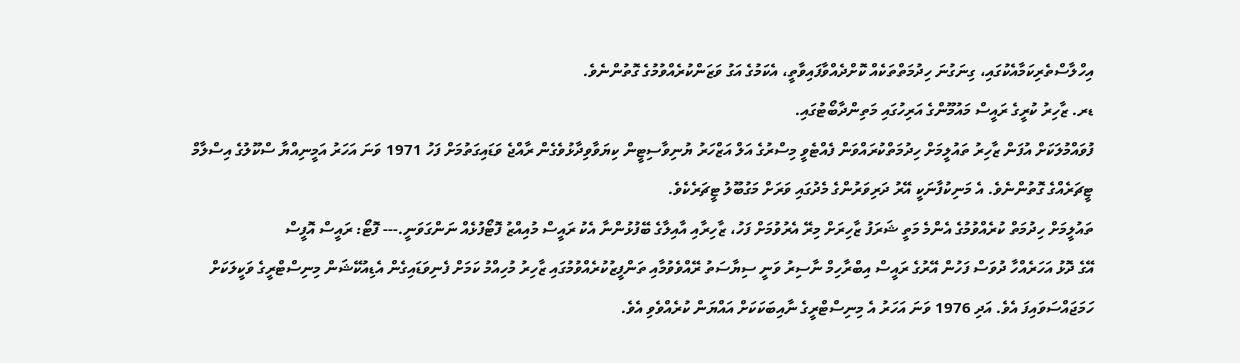އިހްލާސްތެރިކަމާއެކުގައި، ގިނަގުނަ ހިދުމަތްތަކެއް ކޮށްދެއްވާފައިވާތީ، އެކަމުގެ އަގު ވަޒަންކުރެއްވުމުގެ ގޮތުންނެވެ.
ޑރ. ޒާހިރު ކުރީގެ ރައީސް މައުމޫންގެ އަރިހުގައި މަތިންދާބޯޓުގައި.
ފުވައްމުލަކަށް އުފަން ޒާހިރު ތައުލީމަށް ހިދުމަތްކުރައްވަން ފެއްޓެވީ މިސްރުގެ އަލް އަޒްހަރު ޔުނިވާސިޓީން ކިޔަވާވިދާޅުވެގެން ރާއްޖެ ވަޑައިގަތުމަށް ފަހު 1971 ވަނަ އަހަރު އަމީނިއްޔާ ސްކޫލުގެ އިސްލާމް ޓީޗަރެއްގެ ގޮތުންނެވެ. އެ މަނިކުފާނަކީ އޭރު ދަރިވަރުންގެ މެދުގައި ވަރަށް މަގުބޫލު ޓީޗަރެކެވެ.
ތައުލީމަށް ހިދުމަތް ކުރެއްވުމުގެ އެންމެ މަތީ ޝަރަފު ޒާހިރަށް މިރޭ އެރުވުމަށް ފަހު، ޒާހިރާއި އާއިލާގެ ބޭފުޅުންނާ އެކު ރައީސް މުއިއްޒު ފޮޓޯފުޅެއް ނަންގަވަނީ.--- ފޮޓޯ: ރައީސް އޮފީސް
އޭގެ ދޮޅު އަހަރެއްހާ ދުވަސް ފަހުން އޭރުގެ ރައީސް އިބްރާހިމް ނާސިރު ވަނީ ސިޔާސަތު ރޭއްވެވުމާއި ތަންފީޒުކުރެއްވުމުގައި ޒާހިރު މުހިއްމު ކަމަށް ފެނިވަޑައިގެން އެޑިއުކޭޝަން މިނިސްޓްރީގެ ވަކީލަކަށް ހަމަޖައްސަވައިފަ އެވެ. އަދި 1976 ވަނަ އަހަރު އެ މިނިސްޓްރީގެ ނާއިބަކަކަށް އައްޔަން ކުރެއްވެވި އެވެ.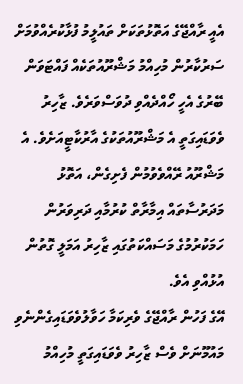އެއީ ރާއްޖޭގެ އަތޮޅުތަކަށް ތައުލީމު ފުޅާކުރެއްވުމަށް ސަރުކާރުން މުހިއްމު މަޝްރޫއުތަކެއް ފައްޓަވަން ބޭރުގެ އެހީ ހޯއްދެއްވި ދުވަސްވަރެވެ. ޒާހިރު ވެވަޑައިގަތީ އެ މަޝްރޫއުތަކުގެ އާރުކާޓީއަށެވެ. އެ މަޝްރޫއު ރޭއްވެވުމުން ފެށިގެން، އަތޮޅު މަދަރުސާތައް އިމާރާތް ކުރުމާއި ދަރިވަރުން ހަމަކުރުމުގެ މަސައްކަތުގައި ޒާހިރު އަމަލީ ގޮތުން އުޅުއްވި އެވެ.
އޭގެ ފަހުން ރާއްޖޭގެ ވެރިކަމާ ހަވާލުވެވަޑައިގެންނެވި މައުމޫނަށް ވެސް ޒާހިރު ވެވަޑައިގަތީ މުހިއްމު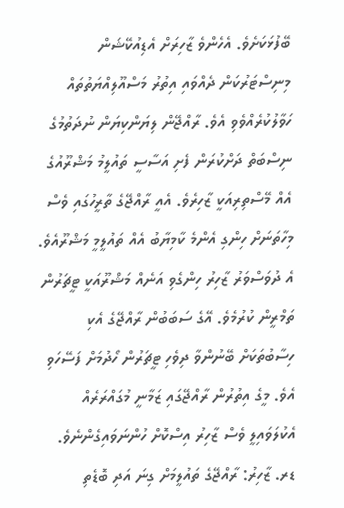ބޭފުޅަކަށެވެ. އެހެންވެ ޒާހިރަށް އެޑިއުކޭޝަން މިނިސްޓަރުކަން ދެއްވައި އިތުރު މަސްއޫލިއްޔަތުތައް ހަވާލުކުރެއްވެވި އެވެ. ރާއްޖޭން ލިޔަންކިޔަން ނުދަތުމުގެ ނިސްބަތް ދަށްކުރަން ފެށި އަސާސީ ތައުލީމު މަޝްރޫއުގެ އެއް މޭސްތިރިއަކީ ޒާހިރެވެ. އެއީ ރާއްޖޭގެ ތާރީހުގައި ވެސް މިހާތަނަށް ހިންގި އެންމެ ކާމިޔާބު އެއް ތައުލީމީ މަޝްރޫއެވެ.
އެ ދުވަސްވަރު ޒާހިރު ހިންގެވި އަނެއް މަޝްރޫއަކީ ޓީޗަރުން ތަމްރީން ކުރުމެވެ. އޭގެ ސަބަބުން ރާއްޖޭގެ އެކި ހިސާބުތަކަށް ބޭނުންވާ ދިވެހި ޓީޗަރުން ހޯދުމަށް ފަސޭހަވި އެވެ. މީގެ އިތުރުން ރާއްޖޭގައި ޒަމާނީ މުގައްރަރެއް އެކުލަވައިލީ ވެސް ޒާހިރު އިސްކޮށް ހުންނަވައިގެންނެވެ.
ޑރ. ޒާހިރު: ރާއްޖޭގެ ތައުލީމަށް ގިނަ އަދި ބޮޑެތި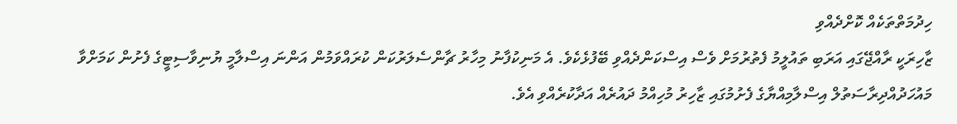ހިދުމަތްތަކެއް ކޮށްދެއްވި
ޒާހިރަކީ ރާއްޖޭގައި އަރަބި ތައުލީމު ފެތުރުމަށް ވެސް އިސްކަންދެއްވި ބޭފުޅެކެވެ. އެ މަނިކުފާނު މިހާރު ޗާންސެލަރުކަން ކުރައްވަމުން އަންނަ އިސްލާމީ ޔުނިވާސިޓީގެ ފެށުން ކަމަށްވާ މައުހަދުއްދިރާސަތުލް އިސްލާމިއްޔާގެ ފެށުމުގައި ޒާހިރު މުހިއްމު ދައުރެއް އަދާކުރެއްވި އެވެ.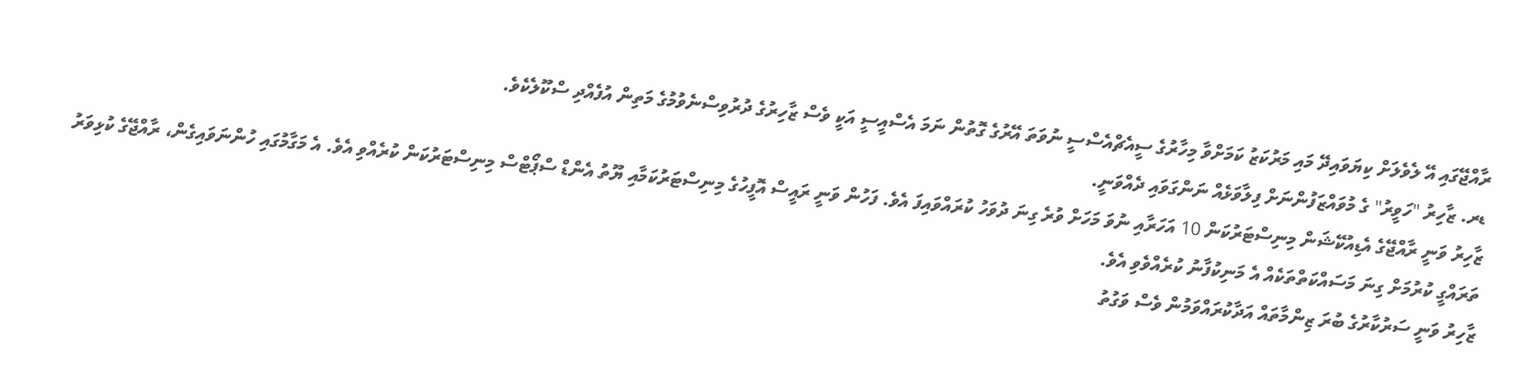ރާއްޖޭގައި އޭ ލެވެލަށް ކިޔަވައިދޭ މައި މަރުކަޒު ކަމަށްވާ މިހާރުގެ ސީއެޗްއެސްސީ ނުވަތަ އޭރުގެ ގޮތުން ނަމަ އެސްއީސީ އަކީ ވެސް ޒާހިރުގެ ދުރުވިސްނެވުމުގެ މަތިން އުފެއްދި ސްކޫލެކެވެ.
ޑރ. ޒާހިރު "ހަވީރު" ގެ މުވައްޒަފުންނަށް ފިލާވަޅެއް ނަންގަވައި ދެއްވަނީ.
ޒާހިރު ވަނީ ރާއްޖޭގެ އެޑިއުކޭޝަން މިނިސްޓަރުކަން 10 އަހަރާއި ނުވަ މަހަށް ވުރެ ގިނަ ދުވަހު ކުރައްވައިފަ އެވެ. ފަހުން ވަނީ ރައީސް އޮފީހުގެ މިނިސްޓަރުކަމާއި ޔޫތު އެންޑް ސްޕޯޓްސް މިނިސްޓަރުކަން ކުރެއްވި އެވެ. އެ މަގާމުގައި ހުންނަވައިގެން، ރާއްޖޭގެ ކުޅިވަރު ތަރައްގީ ކުރުމަށް ގިނަ މަސައްކަތްތަކެއް އެ މަނިކުފާނު ކުރެއްވެވި އެވެ.
ޒާހިރު ވަނީ ސަރުކާރުގެ ބުރަ ޒިންމާތައް އަދާކުރައްވަމުން ވެސް ވަގުތު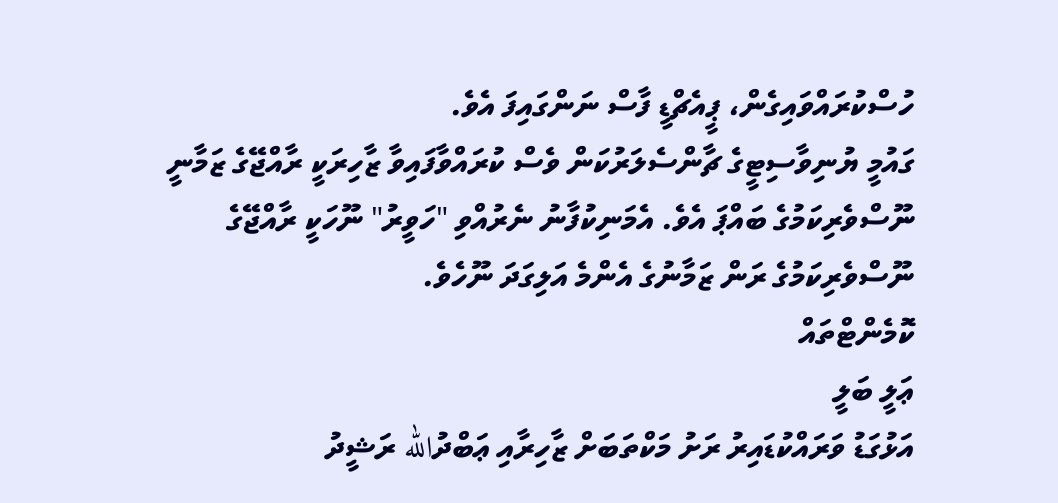ހުސްކުރައްވައިގެން، ޕީއެޗްޑީ ފާސް ނަންގައިފަ އެވެ.
ގައުމީ ޔުނިވާސިޓީގެ ޗާންސެލަރުކަން ވެސް ކުރައްވާފައިވާ ޒާހިރަކީ ރާއްޖޭގެ ޒަމާނީ ނޫސްވެރިކަމުގެ ބައްޕަ އެވެ. އެމަނިކުފާނު ނެރުއްވި "ހަވީރު" ނޫހަކީ ރާއްޖޭގެ ނޫސްވެރިކަމުގެ ރަން ޒަމާނުގެ އެންމެ އަލިގަދަ ނޫހެވެ.
ކޮމެންޓްތައް
ޢަލީ ބަލީ
އަޅުގަޑު ވަރައްކުޑައިރު ރަށު މަކްތަބަށް ޒާހިރާއި ޢަބްދުالله ރަޝީދު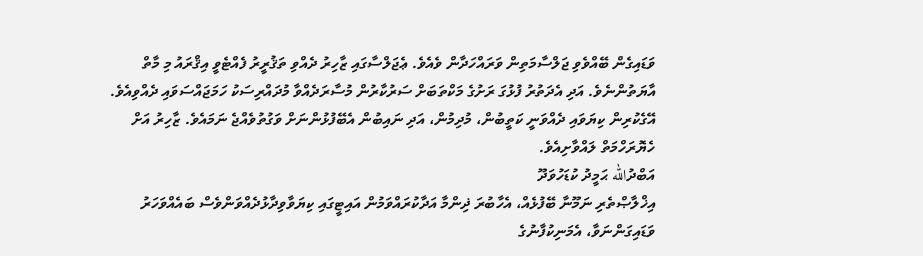ވަޑައިގެން ބޭއްވެވި ޖަލްސާމަތިން ވަރައްހަދާން ވެއެވެ. ޢެޖަލްސާގައި ޒާހިރު ދެއްވި ތަޤުރީރު ފެއްޓެވީ އިޤްރައު މި މާތް އާޔަތުންނެވެ. އަދި އެދަތުރު ފުޅުގަ ރަށުގެ މަކްތަބަށް ސަރުކާރުން މުސާރަދެއްވާ މުދައްރިސަކު ހަމަޖައްސަވައި ދެއްވިއެވެ. އޭގެކުރިން ކިޔަވައި ދެއްވަނީ ކަތީބުން، މުދިމުން، އަދި ނައިބުން އެބޭފުޅުންނަށް ވަގުތުވެއްޖެ ނަމައެވެ. ޒާހިރު އަށް ހެޔޮރަހްމަތް ލައްވާށިއެވެ.
އަބްދުالله ޙަމީދު ކުޑަހުވަދޫ
އިޚްލާޞްތެރި ނަމޫނާ ބޭފުޅެއް، އެހާބުރަ ޛިންމާ އަދާކުރައްވަމުން އައިޓީގައި ކިޔަވާވިދާޅުދެއްވަންވެސް ބައެއްވަހަރު ވަޑައިގަންނަވާ، އެމަނިކުފާނުގެ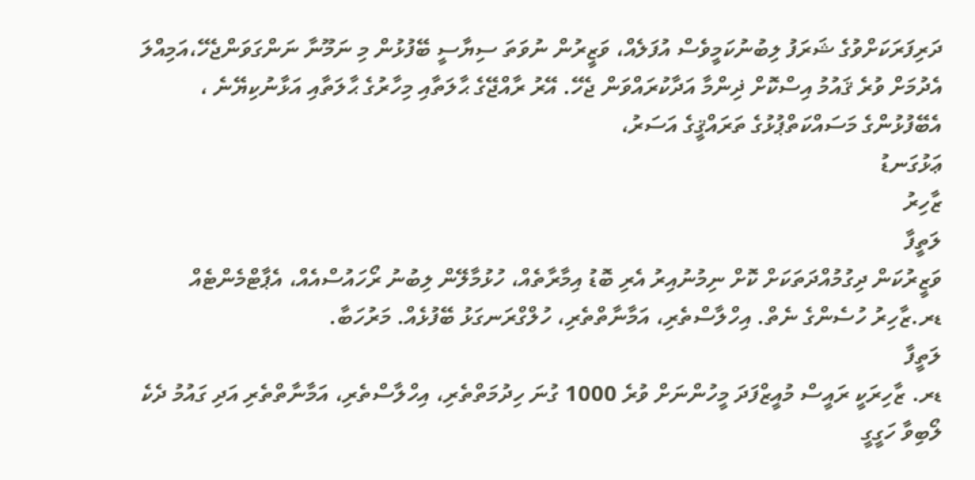ދަރިފަރަކަށްވުގެ ޝަރަފު ލިބުނުކަމީވެސް އުފަލެއް، ވަޒީރުން ނުވަތަ ސިޔާސީ ބޭފުޅުން މި ނަމޫނާ ނަންގަވަންޖެހޭ،އަމިއްލަ އެދުމަށް ވުރެ ޤައުމު އިސްކޮށް ޛިންމާ އަދާކުރައްވަން ޖެހޭ. އޭރު ރާއްޖޭގެ ޙާލަތާއި މިހާރުގެ ޙާލަތާއި އަޅާނުކިޔޭނެ ، އެބޭފުޅުންގެ މަސައްކަތްޕުޅުގެ ތަރައްޤީގެ އަސަރު،
ޢަޅުގަނޑު
ޒާހިރު
ލަތީފާ
ވަޒީރުކަން ދިގުމުއްދަތަކަށް ކޮށް ނިމުނުއިރު އެރި ބޮޑު އިމާރާތެއް، ހުޅުމާލޭން ލިބުނު ރޯހައުސްއެއް، އެޕާޓްމެންޓެއް ޑރ.ޒާހިރު ހުސެންގެ ނެތް. އިހްލާސްތެރި، އަމާނާތްތެރި، ހުލްގްރަނގަޅު ބޭފުޅެއް. މަރުހަބާ.
ލަތީފާ
ޑރ. ޒާހިރަކީ ރައީސް މުއީޒްފަދަ މީހުންނަށް ވުރެ 1000 ގުނަ ހިދުމަތްތެރި، އިހްލާސްތެރި، އަމާނާތްތެރި އަދި ގައުމު ދެކެ ލޯބިވާ ހަގީގީ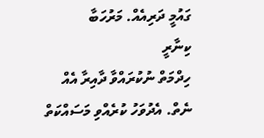ގައުމީ ދަރިއެއް. މަރުހަބާ
ކިނާރީ
ހިދްމަތް ނުކުރައްވާ ދާއިރާ އެއް ނެތް. އެދުވަހު ކުރެއްވި މަސައްކަތް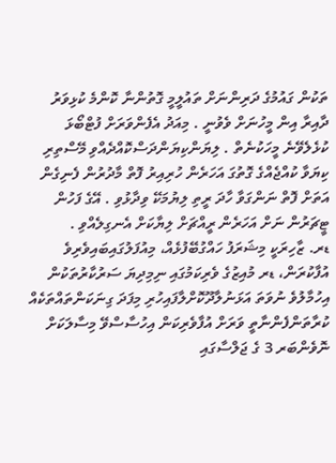ތަކުން ގައުމުގެ ދަރިންނަށް ތައުލީމީ ގޮތުންނާ ކޮންމެ ކުޅިވަރު ދާއިރާ އިން މީހުނަށް ވެވުނީ . މިއަދު އެފެންވަރަށް ފުޓްބޯޅަ ކުޅެލެވޭނެ މީހަކުނެތް . ލިޔަންކިޔަންދަސްކޮއްދެއްވި މޭސްތިރި ކިޔަވާ ކުއްޖެއްގެ ގޮތުގަ އަހަރެން ހުރިއިރު ފޮތް މާދުރުން ފެނިގެން އަތަށް ފޮތް ނަންގަވާ ހާދަ ރީތި ލިޔުމަކޭ ވިދާޅުވި . އޭގެ ފަހުން ޓީޗަރުން ނަށް އަހަރެން ރީއްޗަށް ލިޔާކަށް އެނގިލެއްވި .
ޑރ. ޒާހިރަކީ މިޝަރަފު ހައްގުބޭފުޅެއް، މިއުފަލުގައިބައިވެރިވެ އުފާކުރަން، ޑރ މުއިޒުގެ ވެރިކަމުގައި ނިމިދިޔަ ސަރުކާރުތަކުން އިހުމާލުވެ ނުވަތަ އަޅަނުލާދޫކޮށްލާފައިހުރި މިފަދަ ގިނަކަންތައްތަކެއް ކުރާތަންފެންނާތީ ވަރަށް އުފާވެރިކަން އިހުސާސްވޭ މިސާލަކަށް ނޮވެންބަރ 3 ގެ ޖަލްސާގައި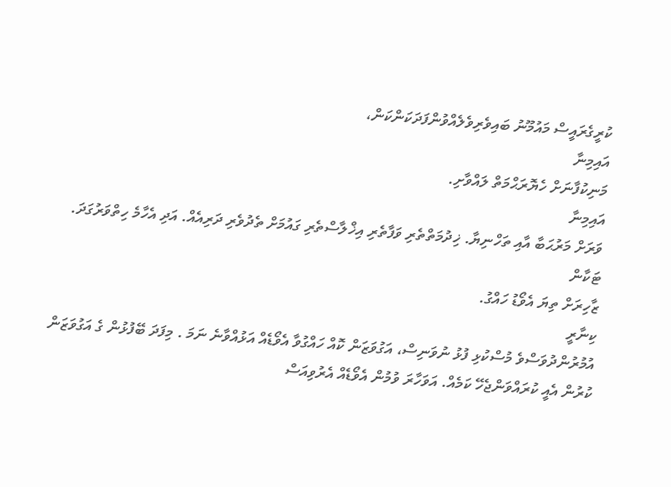ކުރީގެރައީސް މައުމޫނު ބައިވެރިވެލެއްވުންފަދަކަންކަން،
އައިމިނާ
މަނިކުފާނަށް ހެޔޮރަޙްމަތް ލައްވާށި.
އައިމިނާ
ވަރަށް މަރުޙަބާ އާއި ތަހްނިޔާ. ޚިދުމަތްތެރި ވަފާތެރި އިޚްލާސްތެރި ގައުމަށް ތެދުވެރި ދަރިއެއް. އަދި އެހާމެ ހިތްވަރުގަދަ.
ޓަކާން
ޒާހިރަށް ތިޔަ އެވޯޑު ހައްގު.
ކިނާރީ
އުމުރުންދުވަސްވެ މުސްކުޅި ފުޅު ނުވަނިސް، އަގުވަޒަން ކޮއް ހައްގުވާ އެވޯޑެއް އަޅުއްވާނެ ނަމަ . މިފަދަ ބޭފުޅުން ގެ އަގުވަޒަން ކުރުން އެއީ ކުރައްވަންޖެހޭ ކަމެއް. އަވަހާރަ ވުމުން އެވޯޑެއް އެރުވިއަސް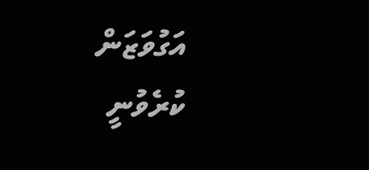އަގުވަޒަން ކުރެވުނީ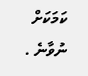ކަމަކަށް ނުވާނެ .